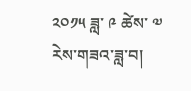༢༠༡༥ ཟླ་ ༩ ཚེས་ ༧ རེས་གཟའ་ཟླ་བ།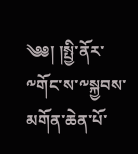༄༅། །སྤྱི་ནོར་༸གོང་ས་༸སྐྱབས་མགོན་ཆེན་པོ་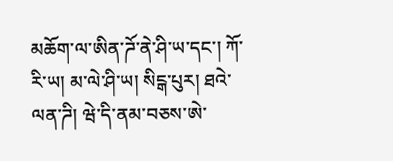མཆོག་ལ་ཨིན་ཌོ་ནེ་ཤི་ཡ་དང་། ཀོ་རི་ཡ། མ་ལེ་ཤི་ཡ། སིངྒ་པུར། ཐའེ་ལན་ཌི། ཝེ་དི་ནམ་བཅས་ཨེ་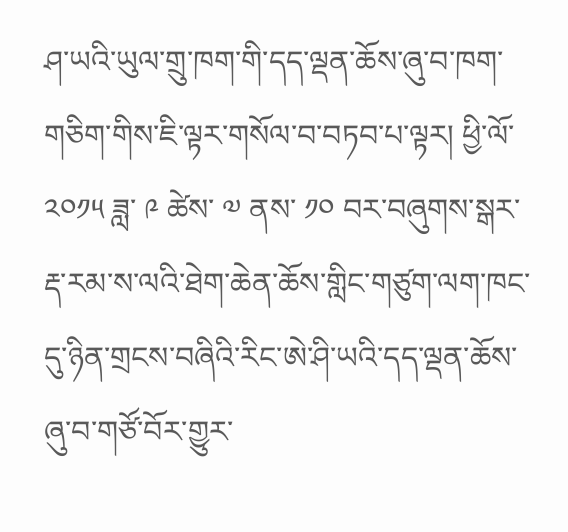ཤ་ཡའི་ཡུལ་གྲུ་ཁག་གི་དད་ལྡན་ཆོས་ཞུ་བ་ཁག་གཅིག་གིས་ཇི་ལྟར་གསོལ་བ་བཏབ་པ་ལྟར། ཕྱི་ལོ་ ༢༠༡༥ ཟླ་ ༩ ཚེས་ ༧ ནས་ ༡༠ བར་བཞུགས་སྒར་རྡ་རམ་ས་ལའི་ཐེག་ཆེན་ཆོས་གླིང་གཙུག་ལག་ཁང་དུ་ཉིན་གྲངས་བཞིའི་རིང་ཨེ་ཤི་ཡའི་དད་ལྡན་ཆོས་ཞུ་བ་གཙོ་བོར་གྱུར་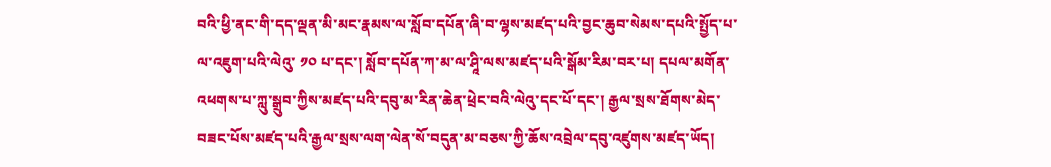བའི་ཕྱི་ནང་གི་དད་ལྡན་མི་མང་རྣམས་ལ་སློབ་དཔོན་ཞི་བ་ལྷས་མཛད་པའི་བྱང་ཆུབ་སེམས་དཔའི་སྤྱོད་པ་ལ་འཇུག་པའི་ལེའུ་ ༡༠ པ་དང་། སློབ་དཔོན་ཀ་མ་ལ་ཤཱི་ལས་མཛད་པའི་སྒོམ་རིམ་བར་པ། དཔལ་མགོན་འཕགས་པ་ཀླུ་སྒྲུབ་ཀྱིས་མཛད་པའི་དབུ་མ་རིན་ཆེན་ཕྲེང་བའི་ལེའུ་དང་པོ་དང་། རྒྱལ་སྲས་ཐོགས་མེད་བཟང་པོས་མཛད་པའི་རྒྱལ་སྲས་ལག་ལེན་སོ་བདུན་མ་བཅས་ཀྱི་ཆོས་འབྲེལ་དབུ་འཛུགས་མཛད་ཡོད།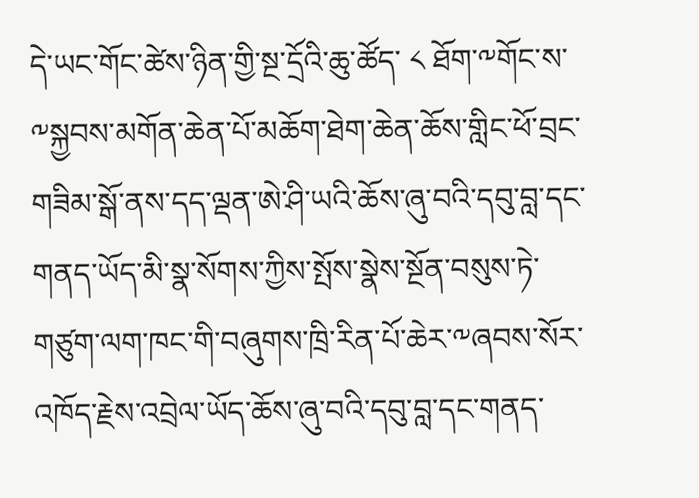དེ་ཡང་གོང་ཚེས་ཉིན་གྱི་སྔ་དྲོའི་ཆུ་ཚོད་ ༨ ཐོག་༸གོང་ས་༸སྐྱབས་མགོན་ཆེན་པོ་མཆོག་ཐེག་ཆེན་ཆོས་གླིང་ཕོ་བྲང་གཟིམ་སྒོ་ནས་དད་ལྡན་ཨེ་ཤི་ཡའི་ཆོས་ཞུ་བའི་དབུ་བླ་དང་གནད་ཡོད་མི་སྣ་སོགས་ཀྱིས་སྤོས་སྣེས་སྔོན་བསུས་ཏེ་གཙུག་ལག་ཁང་གི་བཞུགས་ཁྲི་རིན་པོ་ཆེར་༸ཞབས་སོར་འཁོད་རྗེས་འབྲེལ་ཡོད་ཆོས་ཞུ་བའི་དབུ་བླ་དང་གནད་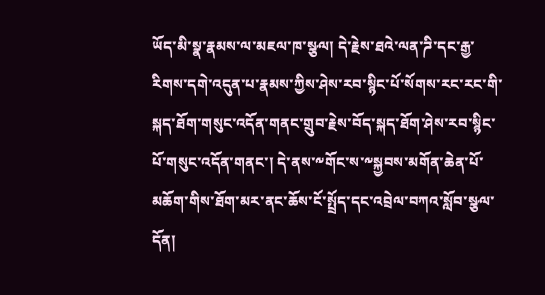ཡོད་མི་སྣ་རྣམས་ལ་མཇལ་ཁ་སྩལ། དེ་རྗེས་ཐའེ་ལན་ཌི་དང་རྒྱ་རིགས་དགེ་འདུན་པ་རྣམས་ཀྱིས་ཤེས་རབ་སྙིང་པོ་སོགས་རང་རང་གི་སྐད་ཐོག་གསུང་འདོན་གནང་གྲུབ་རྗེས་བོད་སྐད་ཐོག་ཤེས་རབ་སྙིང་པོ་གསུང་འདོན་གནང་། དེ་ནས་༸གོང་ས་༸སྐྱབས་མགོན་ཆེན་པོ་མཆོག་གིས་ཐོག་མར་ནང་ཆོས་ངོ་སྤྲོད་དང་འབྲེལ་བཀའ་སློབ་སྩལ་དོན།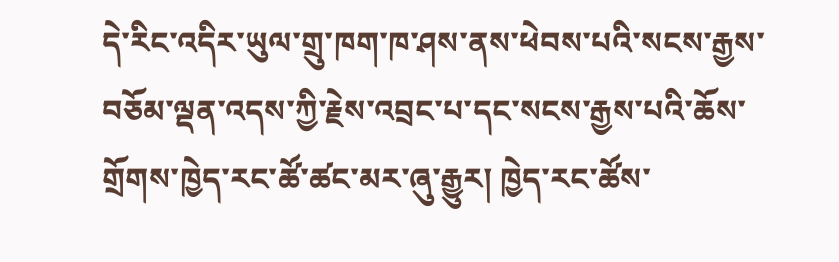དེ་རིང་འདིར་ཡུལ་གྲུ་ཁག་ཁ་ཤས་ནས་ཕེབས་པའི་སངས་རྒྱས་བཅོམ་ལྡན་འདས་ཀྱི་རྗེས་འབྲང་པ་དང་སངས་རྒྱས་པའི་ཆོས་གྲོགས་ཁྱེད་རང་ཚོ་ཚང་མར་ཞུ་རྒྱུར། ཁྱེད་རང་ཚོས་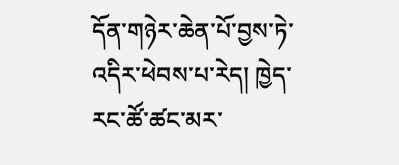དོན་གཉེར་ཆེན་པོ་བྱས་ཏེ་འདིར་ཕེབས་པ་རེད། ཁྱེད་རང་ཚོ་ཚང་མར་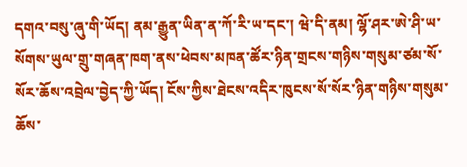དགའ་བསུ་ཞུ་གི་ཡོད། ནམ་རྒྱུན་ཡིན་ན་ཀོ་རི་ཡ་དང་། ཝེ་དི་ནམ། ལྷོ་ཤར་ཨེ་ཤི་ཡ་སོགས་ཡུལ་གྲུ་གཞན་ཁག་ནས་ཕེབས་མཁན་ཚོར་ཉིན་གྲངས་གཉིས་གསུམ་ཙམ་སོ་སོར་ཆོས་འབྲེལ་བྱེད་ཀྱི་ཡོད། ངོས་ཀྱིས་ཐེངས་འདིར་ཁུངས་སོ་སོར་ཉིན་གཉིས་གསུམ་ཆོས་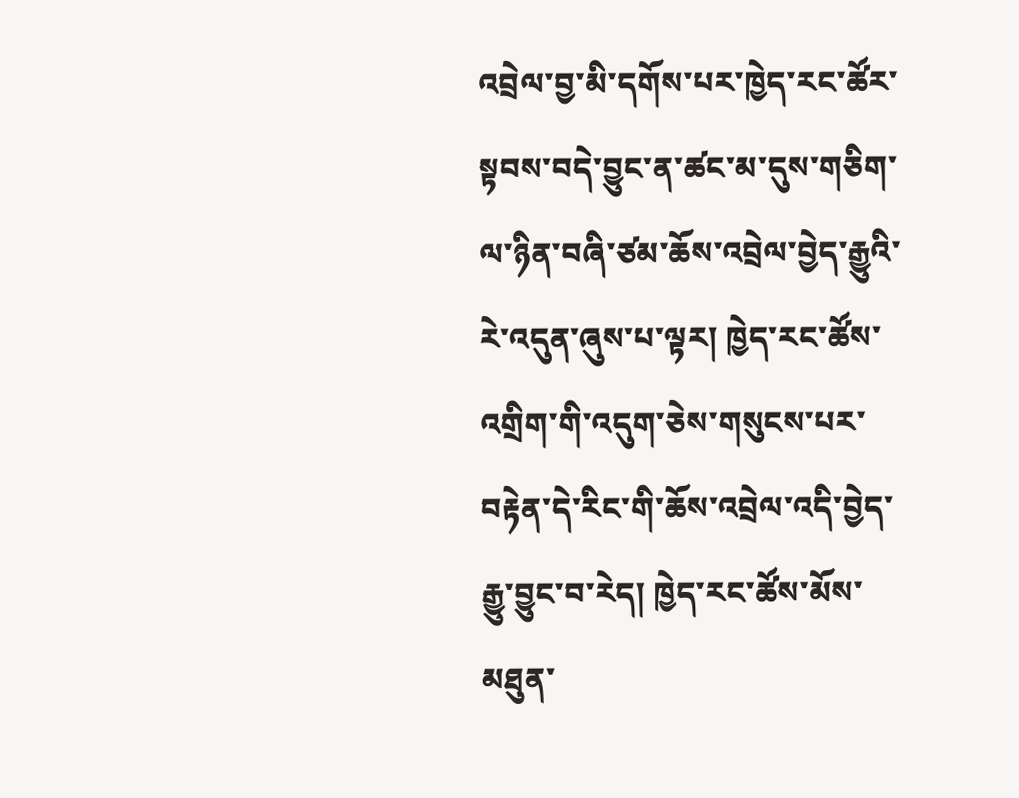འབྲེལ་བྱ་མི་དགོས་པར་ཁྱེད་རང་ཚོར་སྟབས་བདེ་བྱུང་ན་ཚང་མ་དུས་གཅིག་ལ་ཉིན་བཞི་ཙམ་ཆོས་འབྲེལ་བྱེད་རྒྱུའི་རེ་འདུན་ཞུས་པ་ལྟར། ཁྱེད་རང་ཚོས་འགྲིག་གི་འདུག་ཅེས་གསུངས་པར་བརྟེན་དེ་རིང་གི་ཆོས་འབྲེལ་འདི་བྱེད་རྒྱུ་བྱུང་བ་རེད། ཁྱེད་རང་ཚོས་མོས་མཐུན་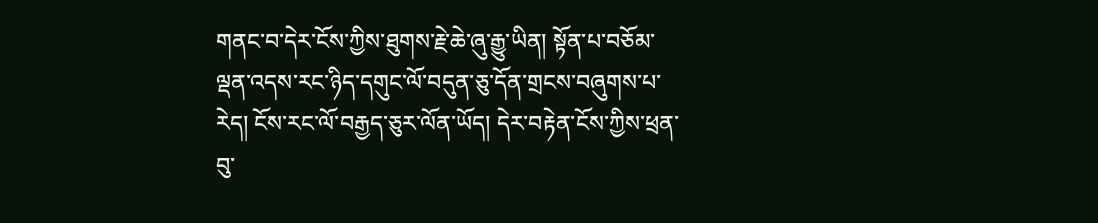གནང་བ་དེར་ངོས་ཀྱིས་ཐུགས་རྗེ་ཆེ་ཞུ་རྒྱུ་ཡིན། སྟོན་པ་བཅོམ་ལྡན་འདས་རང་ཉིད་དགུང་ལོ་བདུན་ཅུ་དོན་གྲངས་བཞུགས་པ་རེད། ངོས་རང་ལོ་བརྒྱད་ཅུར་ལོན་ཡོད། དེར་བརྟེན་ངོས་ཀྱིས་ཕྲན་བུ་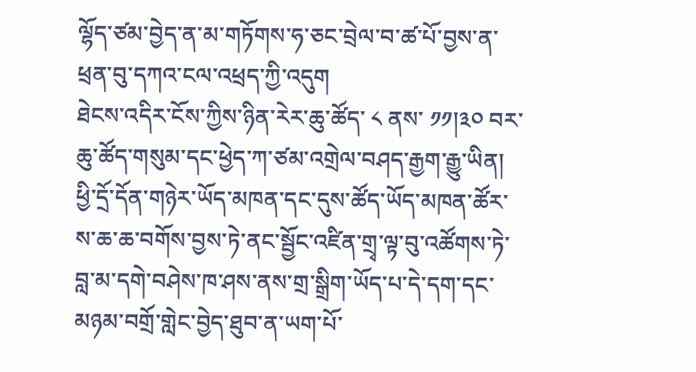ལྷོད་ཙམ་བྱེད་ན་མ་གཏོགས་ཧ་ཅང་བྲེལ་བ་ཚ་པོ་བྱས་ན་ཕྲན་བུ་དཀའ་ངལ་འཕྲད་ཀྱི་འདུག
ཐེངས་འདིར་ངོས་ཀྱིས་ཉིན་རེར་ཆུ་ཚོད་ ༨ ནས་ ༡༡།༣༠ བར་ཆུ་ཚོད་གསུམ་དང་ཕྱེད་ཀ་ཙམ་འགྲེལ་བཤད་རྒྱག་རྒྱུ་ཡིན། ཕྱི་དྲོ་དོན་གཉེར་ཡོད་མཁན་དང་དུས་ཚོད་ཡོད་མཁན་ཚོར་ས་ཆ་ཆ་བགོས་བྱས་ཏེ་ནང་སྦྱོང་འཛིན་གྲྭ་ལྟ་བུ་འཚོགས་ཏེ་བླ་མ་དགེ་བཤེས་ཁ་ཤས་ནས་གྲ་སྒྲིག་ཡོད་པ་དེ་དག་དང་མཉམ་བགྲོ་གླེང་བྱེད་ཐུབ་ན་ཡག་པོ་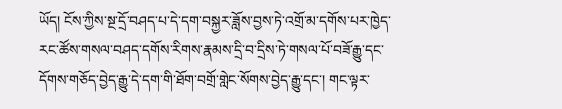ཡོད། ངོས་ཀྱིས་སྔ་དྲོ་བཤད་པ་དེ་དག་བསྐྱར་ཟློས་བྱས་ཏེ་འགྲོ་མ་དགོས་པར་ཁྱེད་རང་ཚོས་གསལ་བཤད་དགོས་རིགས་རྣམས་དྲི་བ་དྲིས་ཏེ་གསལ་པོ་བཟོ་རྒྱུ་དང་དོགས་གཅོད་བྱེད་རྒྱུ་དེ་དག་གི་ཐོག་བགྲོ་གླེང་སོགས་བྱེད་རྒྱུ་དང་། གང་ལྟར་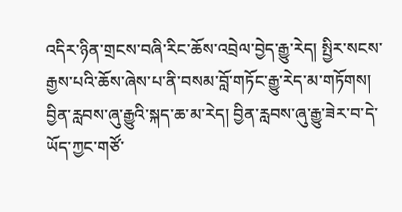འདིར་ཉིན་གྲངས་བཞི་རིང་ཆོས་འབྲེལ་བྱེད་རྒྱུ་རེད། སྤྱིར་སངས་རྒྱས་པའི་ཆོས་ཞེས་པ་ནི་བསམ་བློ་གཏོང་རྒྱུ་རེད་མ་གཏོགས། བྱིན་རླབས་ཞུ་རྒྱུའི་སྐད་ཆ་མ་རེད། བྱིན་རླབས་ཞུ་རྒྱུ་ཟེར་བ་དེ་ཡོད་ཀྱང་གཙོ་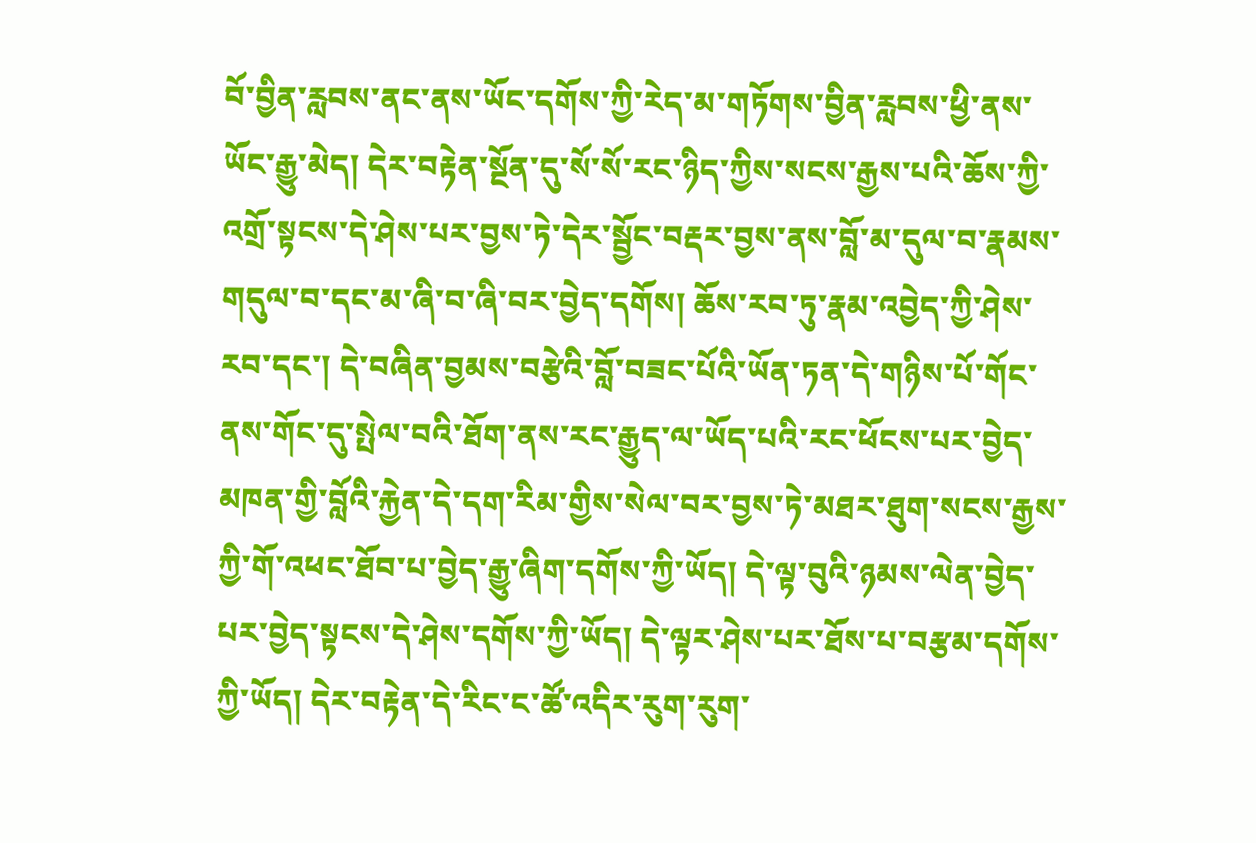བོ་བྱིན་རླབས་ནང་ནས་ཡོང་དགོས་ཀྱི་རེད་མ་གཏོགས་བྱིན་རླབས་ཕྱི་ནས་ཡོང་རྒྱུ་མེད། དེར་བརྟེན་སྔོན་དུ་སོ་སོ་རང་ཉིད་ཀྱིས་སངས་རྒྱས་པའི་ཆོས་ཀྱི་འགྲོ་སྟངས་དེ་ཤེས་པར་བྱས་ཏེ་དེར་སྦྱོང་བརྡར་བྱས་ནས་བློ་མ་དུལ་བ་རྣམས་གདུལ་བ་དང་མ་ཞི་བ་ཞི་བར་བྱེད་དགོས། ཆོས་རབ་ཏུ་རྣམ་འབྱེད་ཀྱི་ཤེས་རབ་དང་། དེ་བཞིན་བྱམས་བརྩེའི་བློ་བཟང་པོའི་ཡོན་ཏན་དེ་གཉིས་པོ་གོང་ནས་གོང་དུ་སྤེལ་བའི་ཐོག་ནས་རང་རྒྱུད་ལ་ཡོད་པའི་རང་ཕོངས་པར་བྱེད་མཁན་གྱི་བློའི་རྐྱེན་དེ་དག་རིམ་གྱིས་སེལ་བར་བྱས་ཏེ་མཐར་ཐུག་སངས་རྒྱས་ཀྱི་གོ་འཕང་ཐོབ་པ་བྱེད་རྒྱུ་ཞིག་དགོས་ཀྱི་ཡོད། དེ་ལྟ་བུའི་ཉམས་ལེན་བྱེད་པར་བྱེད་སྟངས་དེ་ཤེས་དགོས་ཀྱི་ཡོད། དེ་ལྟར་ཤེས་པར་ཐོས་པ་བརྩམ་དགོས་ཀྱི་ཡོད། དེར་བརྟེན་དེ་རིང་ང་ཚོ་འདིར་རུག་རུག་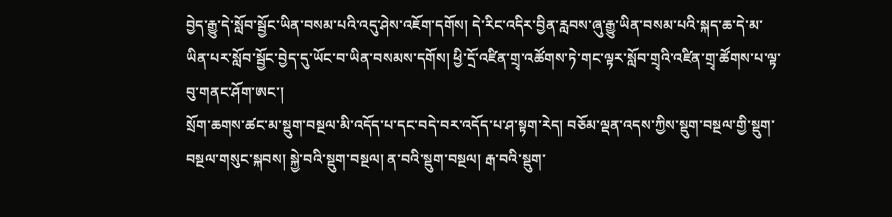བྱེད་རྒྱུ་དེ་སློབ་སྦྱོང་ཡིན་བསམ་པའི་འདུ་ཤེས་འཇོག་དགོས། དེ་རིང་འདིར་བྱིན་རླབས་ཞུ་རྒྱུ་ཡིན་བསམ་པའི་སྐད་ཆ་དེ་མ་ཡིན་པར་སློབ་སྦྱོང་བྱེད་དུ་ཡོང་བ་ཡིན་བསམས་དགོས། ཕྱི་དྲོ་འཛིན་གྲྭ་འཚོགས་ཏེ་གང་ལྟར་སློབ་གྲྭའི་འཛིན་གྲྭ་ཚོགས་པ་ལྟ་བུ་གནང་ཤོག་ཨང་།
སྲོག་ཆགས་ཚང་མ་སྡུག་བསྔལ་མི་འདོད་པ་དང་བདེ་བར་འདོད་པ་ཤ་སྟག་རེད། བཅོམ་ལྡན་འདས་ཀྱིས་སྡུག་བསྔལ་གྱི་སྡུག་བསྔལ་གསུང་སྐབས། སྐྱེ་བའི་སྡུག་བསྔལ། ན་བའི་སྡུག་བསྔལ། རྒ་བའི་སྡུག་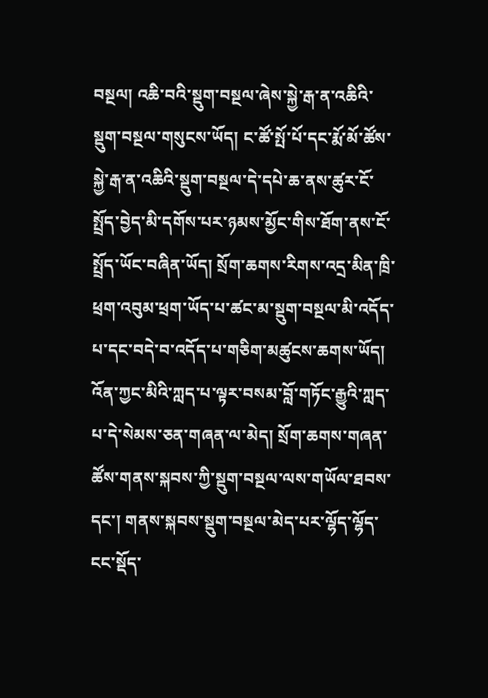བསྔལ། འཆི་བའི་སྡུག་བསྔལ་ཞེས་སྐྱེ་རྒ་ན་འཆིའི་སྡུག་བསྔལ་གསུངས་ཡོད། ང་ཚོ་སྤོ་པོ་དང་རྨོ་མོ་ཚོས་སྐྱེ་རྒ་ན་འཆིའི་སྡུག་བསྔལ་དེ་དཔེ་ཆ་ནས་ཚུར་ངོ་སྤྲོད་བྱེད་མི་དགོས་པར་ཉམས་མྱོང་གིས་ཐོག་ནས་ངོ་སྤྲོད་ཡོང་བཞིན་ཡོད། སྲོག་ཆགས་རིགས་འདྲ་མིན་ཁྲི་ཕྲག་འབུམ་ཕྲག་ཡོད་པ་ཚང་མ་སྡུག་བསྔལ་མི་འདོད་པ་དང་བདེ་བ་འདོད་པ་གཅིག་མཚུངས་ཆགས་ཡོད། འོན་ཀྱང་མིའི་ཀླད་པ་ལྟར་བསམ་བློ་གཏོང་རྒྱུའི་ཀླད་པ་དེ་སེམས་ཅན་གཞན་ལ་མེད། སྲོག་ཆགས་གཞན་ཚོས་གནས་སྐབས་ཀྱི་སྡུག་བསྔལ་ལས་གཡོལ་ཐབས་དང་། གནས་སྐབས་སྡུག་བསྔལ་མེད་པར་ལྷོད་ལྷོད་ངང་སྡོད་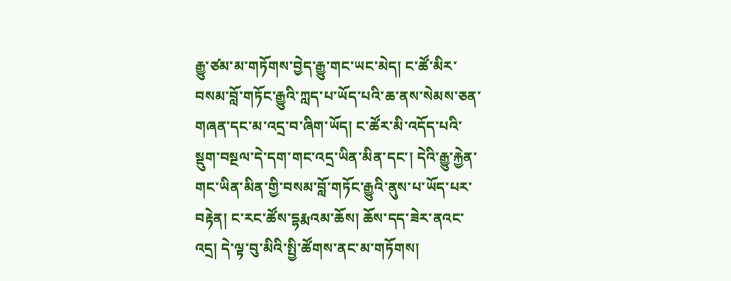རྒྱུ་ཙམ་མ་གཏོགས་བྱེད་རྒྱུ་གང་ཡང་མེད། ང་ཚོ་མིར་བསམ་བློ་གཏོང་རྒྱུའི་ཀླད་པ་ཡོད་པའི་ཆ་ནས་སེམས་ཅན་གཞན་དང་མ་འདྲ་བ་ཞིག་ཡོད། ང་ཚོར་མི་འདོད་པའི་སྡུག་བསྔལ་དེ་དག་གང་འདྲ་ཡིན་མིན་དང་། དེའི་རྒྱུ་རྐྱེན་གང་ཡིན་མིན་གྱི་བསམ་བློ་གཏོང་རྒྱུའི་ནུས་པ་ཡོད་པར་བརྟེན། ང་རང་ཚོས་དྷརྨའམ་ཆོས། ཆོས་དད་ཟེར་ནའང་འདྲ། དེ་ལྟ་བུ་མིའི་སྤྱི་ཚོགས་ནང་མ་གཏོགས།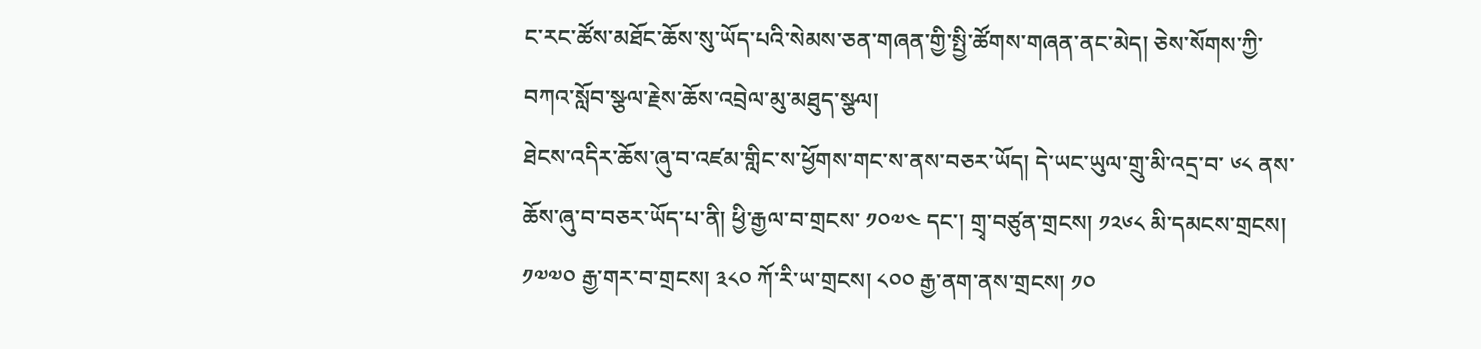ང་རང་ཚོས་མཐོང་ཆོས་སུ་ཡོད་པའི་སེམས་ཅན་གཞན་གྱི་སྤྱི་ཚོགས་གཞན་ནང་མེད། ཅེས་སོགས་ཀྱི་བཀའ་སློབ་སྩལ་རྗེས་ཆོས་འབྲེལ་མུ་མཐུད་སྩལ།
ཐེངས་འདིར་ཆོས་ཞུ་བ་འཛམ་གླིང་ས་ཕྱོགས་གང་ས་ནས་བཅར་ཡོད། དེ་ཡང་ཡུལ་གྲུ་མི་འདྲ་བ་ ༦༨ ནས་ཆོས་ཞུ་བ་བཅར་ཡོད་པ་ནི། ཕྱི་རྒྱལ་བ་གྲངས་ ༡༠༧༤ དང་། གྲྭ་བཙུན་གྲངས། ༡༢༦༨ མི་དམངས་གྲངས། ༡༧༧༠ རྒྱ་གར་བ་གྲངས། ༣༨༠ ཀོ་རི་ཡ་གྲངས། ༨༠༠ རྒྱ་ནག་ནས་གྲངས། ༡༠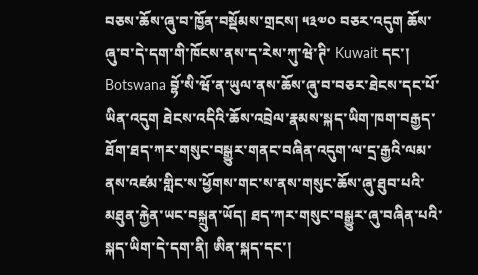བཅས་ཆོས་ཞུ་བ་ཁྱོན་བསྡོམས་གྲངས། ༥༣༧༠ བཅར་འདུག ཆོས་ཞུ་བ་དེ་དག་གི་ཁོངས་ནས་ད་རེས་ཀུ་ཝེ་ཊི་ Kuwait དང་། Botswana བྷོ་སི་ཝོ་ན་ཡུལ་ནས་ཆོས་ཞུ་བ་བཅར་ཐེངས་དང་པོ་ཡིན་འདུག ཐེངས་འདིའི་ཆོས་འབྲེལ་རྣམས་སྐད་ཡིག་ཁག་བརྒྱད་ཐོག་ཐད་ཀར་གསུང་བསྒྱུར་གནང་བཞིན་འདུག་ལ་དྲ་རྒྱའི་ལམ་ནས་འཛམ་གླིང་ས་ཕྱོགས་གང་ས་ནས་གསུང་ཆོས་ཞུ་ཐུབ་པའི་མཐུན་རྐྱེན་ཡང་བསྐྲུན་ཡོད། ཐད་ཀར་གསུང་བསྒྱུར་ཞུ་བཞིན་པའི་སྐད་ཡིག་དེ་དག་ནི། ཨིན་སྐད་དང་།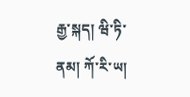རྒྱ་སྐད། ཝི་ཏི་ནམ། ཀོ་རི་ཡ།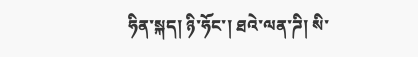ཧིན་སྐད། ཉི་ཧོང་། ཐའེ་ལན་ཌི། སི་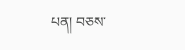པན། བཅས་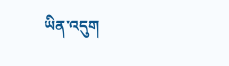ཡིན་འདུག